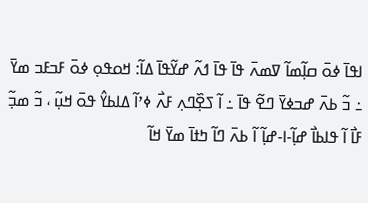ߊߟߊ߫ ߦߋ߫ ߛߊ߲߬ߘߊ߬ ߜߘߍ߫ ߟߊ߫ ߟߊ߫ ߗߍ߬ ߝߌ߬ߟߊ߫ ߡߊ߬: ߞߋߟߋ߲ ߦߋ߫ ߓߏߓߏ ߘߌ߫ ߸ ߏ߬ ߕߍ߫ ߝߏߦߌ߫ ߣߐ߬ ߟߊ߫ ߸ ߊ߬ ߖߐ߲߰ߣߍ߲ ߓߍ߯ ߦߴߊ߬ ߡߊߕߌ߮ ߟߋ߫ ߞߎ߲߬ ، ߏ߬ ߘߏ߲߬ ߓߊ߯ ߊ߬ ߟߊߕߊ߯ ߝߊ߲߬-ߊ-ߝߊ߲߬ ߊ߬ ߕߍ߫ ߣߊ߬ ߤߙߊ߫ ߘߌ߫ ߞߊ߬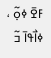ߓߐ߫ ߦߋ߲߬ ، ߦߊ߯ߟߊ߫ ߏ߬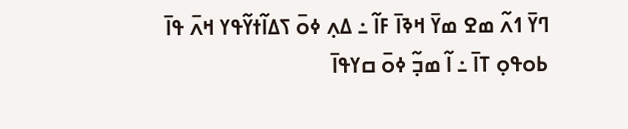ߣߌ߫ ߗߍ߬ ߘߐ ߘߌ߫ ߞߢߊ߫ ߓߊ߬ ߸ ߡߍ߲ ߦߋ߫ ߖߡߊ߬ߙߌ߬ߟߌ ߞߍ߫ ߟߊ߫ ߕߋߟߋ߲ ߠߊ߫ ߸ ߊ߬ ߘߏ߲߬ ߦߋ߫ ߛߌߟߊ߫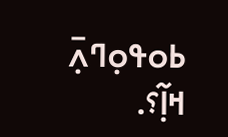ߕߋߟߋ߲ߣߍ߲߫ ߞߊ߲߬؟.